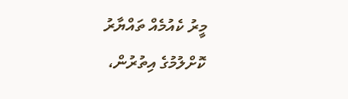މީރު ކެއުމެއް ތައްޔާރު ކޮށްލުމުގެ އިތުރުން،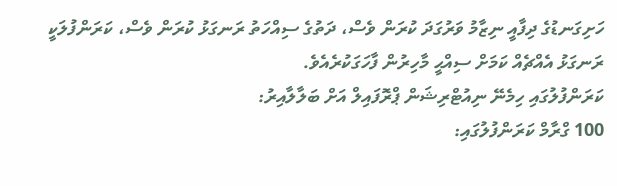ހަށިގަނޑުގެ ދިފާއީ ނިޒާމު ވަރުގަދަ ކުރަން ވެސް، ދަތުގެ ސިއްހަތު ރަނގަޅު ކުރަން ވެސް، ކަރަންފުލަކީ ރަނގަޅު އެއްޗެއް ކަމަށް ސިއްޙީ މާހިރުން ފާހަގަކުރެއެވެ.
ކަރަންފުލުގައި ހިމެނޭ ނިއުޓްރިޝަން ޕްރޮފައިލް އަށް ބަލާލާއިރު:
100 ގްރާމް ކަރަންފުލުގައި: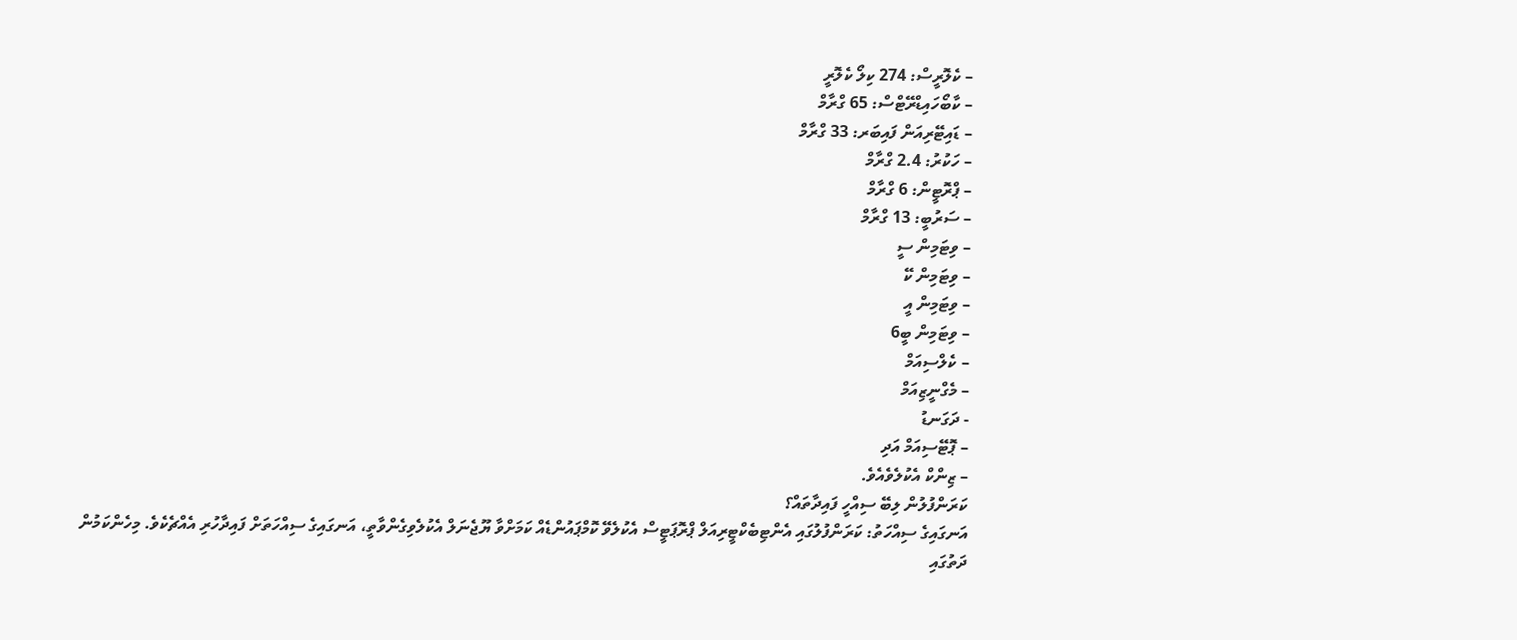– ކެލޮރީސް: 274 ކިލޯ ކެލޮރީ
– ކާބޯހައިޑްރޭޓްސް: 65 ގްރާމް
– ޑައިޓޭރިއަން ފައިބަރ: 33 ގްރާމް
– ހަކުރު: 2.4 ގްރާމް
– ޕްރޮޓީން: 6 ގްރާމް
– ސަރުބީ: 13 ގްރާމް
– ވިޓަމިން ސީ
– ވިޓަމިން ކޭ
– ވިޓަމިން އީ
– ވިޓަމިން ބީ6
– ކެލްސިއަމް
– މެގްނީޒިއަމް
- ދަގަނޑު
– ޕޮޓޭސިއަމް އަދި
– ޒިންކް އެކުލެވެއެވެ.
ކަރަންފުލުން ލިބޭ ސިއްހީ ފައިދާތައް؟
އަނގައިގެ ސިއްހަތު: ކަރަންފުލުގައި އެންޓިބެކްޓީރިއަލް ޕްރޮޕަޓީސް އެކުލެވޭ ކޮމްޕައުންޑެއް ކަމަށްވާ ޔޫޖެނަލް އެކުލެވިގެންވާތީ، އަނގައިގެ ސިއްހަތަށް ފައިދާހުރި އެއްޗެކެވެ. މިހެންކަމުން ދަތުގައި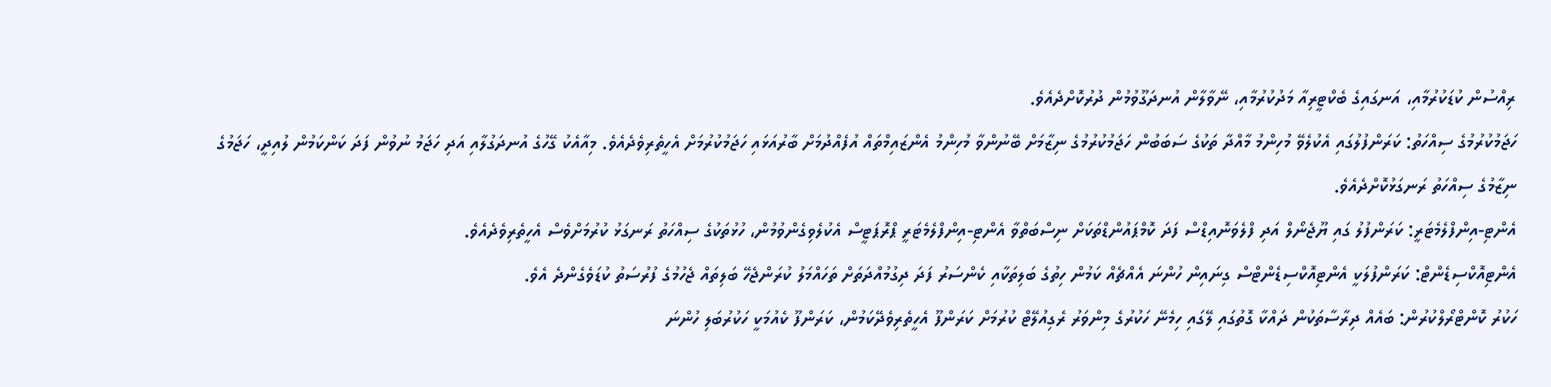ރިއްސުން ކުޑަކުރުމާއި، އަނގައިގެ ބެކްޓީރިއާ މަދުކުރުމާއި، ނޭވާލާން އުނދަގޫވުމުން ދުރުކޮށްދެއެވެ.
ހަޖަމުކުރުމުގެ ސިއްހަތު: ކަރަންފުލުގައި އެކުލެވޭ މުހިންމު މާއްދާ ތަކުގެ ސަބަބުން ހަޖަމުކުރުމުގެ ނިޒާމަށް ބޭނުންވާ މުހިންމު އެންޒައިމްތައް އުފެއްދުމަށް ބާރުއަޅައި ހަޖަމުކުރުމަށް އެހީތެރިވެދެއެވެ. މިއާއެކު ގޭހުގެ އުނދަގުލާއި އަދި ހަޖަމު ނުވުން ފަދަ ކަންކަމުން ލުއިދީ، ހަޖަމުގެ ނިޒާމުގެ ސިއްހަތު ރަނގަޅުކޮށްދެއެވެ.
އެންޓި-އިންފްލެމެޓަރީ: ކަރަންފުލު ގައި ޔޫޖެނޯލް އަދި ފްލެވަނޮއިޑްސް ފަދަ ކޮމްޕައުންޑްތަކަށް ނިސްބަތްވާ އެންޓި-އިންފްލެމެޓަރީ ޕްރޮޕަޓީސް އެކުލެވިގެންވުމުން، ހުޅުތަކުގެ ސިއްހަތު ރަނގަޅު ކުރުމަށްވެސް އެހީތެރިވެދެއެވެ.
އެންޓިއޮކްސިޑެންޓް: ކަރަންފުލަކީ އެންޓިއޮކްސިޑެންޓްސް ގިނައިން ހުންނަ އެއްޗެއް ކަމުން ހިތުގެ ބަލިތަކާއި ކެންސަރު ފަދަ ދިގުމުއްދަތަށް ތަހައްމަލު ކުރަންޖެހޭ ބަލިތައް ޖެހުމުގެ ފުރުސަތު ކުޑަވެގެންދެ އެވެ.
ހަކުރު ކޮންޓްރޯލްކުރުން: ބައެއް ދިރާސާތަކުން ދައްކާ ގޮތުގައި ލޭގައި ހިމެނޭ ހަކުރުގެ މިންވަރު ރެގިއުލޭޓް ކުރުމަށް ކަރަންފޫ އެހީތެރިވެދޭކަމުން، ކަރަންފޫ ކެއުމަކީ ހަކުރުބަލި ހުންނަ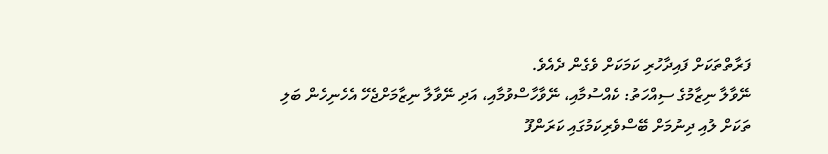ފަރާތްތަކަށް ފައިދާހުރި ކަމަކަށް ވެގެން ދެއެވެ.
ނޭވާލާ ނިޒާމުގެ ސިއްހަތު: ކެއްސުމާއި، ނޭވާހާސްވުމާއި، އަދި ނޭވާލާ ނިޒާމަށްޖެހޭ އެހެނިހެން ބަލި ތަކަށް ލުއި ދިނުމަށް ބޭސްވެރިކަމުގައި ކަރަންފޫ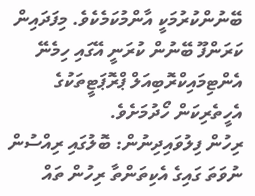ބޭނުންކުރުމަކީ އާންމުކަމެކެވެ. މިފަދައިން ކަރަންފޫ ބޭނުން ކުރަނީ އޭގައި ހިމެނޭ އެންޓިމައިކްރޮބިއަލް ޕްރޮޕަޓީތަކުގެ އެހީތެރިކަން ހޯދުމަށެވެ.
ރިހުން ފިލުވައިދިނުން: ބޮލުގައި ރިއްސުން ނުވަތަ ގައިގެ އެކިތަންތާ ރިހުން ތައް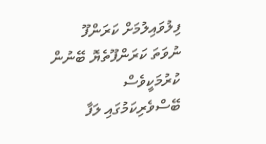ފިލުވައިލުމަށް ކަރަންފޫ ނުވަތަ ކަރަންފޫތެޔޮ ބޭނުން ކުރުމަކީވެސް ބޭސްވެރިކަމުގައި ލަފާ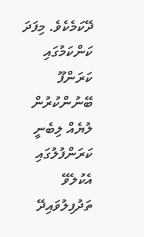ދޭކަމެކެވެ. މިފަދަ ކަންކަމުގައި ކަރަންފޫ ބޭނުންކުރުން ލުޔެއް ލިބެނީ ކަރަންފުލުގައި އެކުލެވޭ ތަދުފިލުވައިދޭ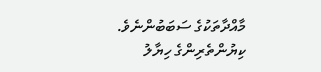މާއްދާތަކުގެ ސަބަބުންނެވެ.
ކިޔުންތެރިންގެ ހިޔާލު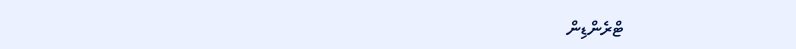ޓްރެންޑިން